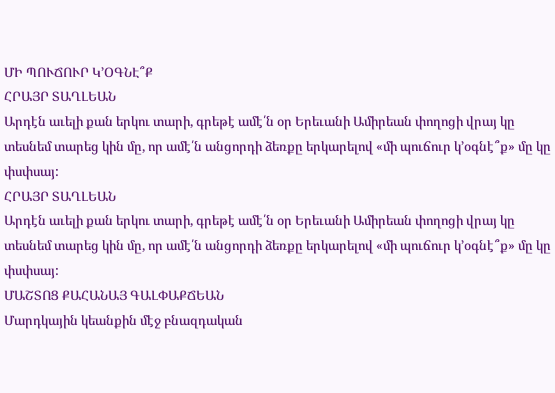ՄԻ ՊՈՒՃՈՒՐ Կ՚ՕԳՆԷ՞Ք
ՀՐԱՅՐ ՏԱՂԼԵԱՆ
Արդէն աւելի քան երկու տարի, գրեթէ ամէ՛ն օր Երեւանի Ամիրեան փողոցի վրայ կը տեսնեմ տարեց կին մը, որ ամէ՛ն անցորդի ձեռքը երկարելով «մի պուճուր կ՚օգնէ՞ք» մը կը փսփսայ:
ՀՐԱՅՐ ՏԱՂԼԵԱՆ
Արդէն աւելի քան երկու տարի, գրեթէ ամէ՛ն օր Երեւանի Ամիրեան փողոցի վրայ կը տեսնեմ տարեց կին մը, որ ամէ՛ն անցորդի ձեռքը երկարելով «մի պուճուր կ՚օգնէ՞ք» մը կը փսփսայ:
ՄԱՇՏՈՑ ՔԱՀԱՆԱՅ ԳԱԼՓԱՔՃԵԱՆ
Մարդկային կեանքին մէջ բնազդական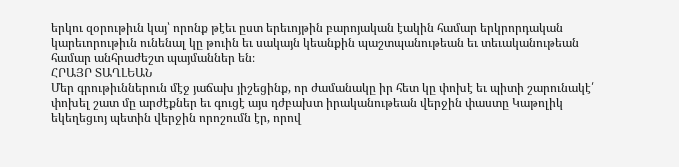երկու զօրութիւն կայ՝ որոնք թէեւ ըստ երեւոյթին բարոյական էակին համար երկրորդական կարեւորութիւն ունենալ կը թուին եւ սակայն կեանքին պաշտպանութեան եւ տեւականութեան համար անհրաժեշտ պայմաններ են։
ՀՐԱՅՐ ՏԱՂԼԵԱՆ
Մեր գրութիւններուն մէջ յաճախ յիշեցինք, որ ժամանակը իր հետ կը փոխէ եւ պիտի շարունակէ՛ փոխել շատ մը արժէքներ եւ գուցէ այս դժբախտ իրականութեան վերջին փաստը Կաթոլիկ եկեղեցւոյ պետին վերջին որոշումն էր, որով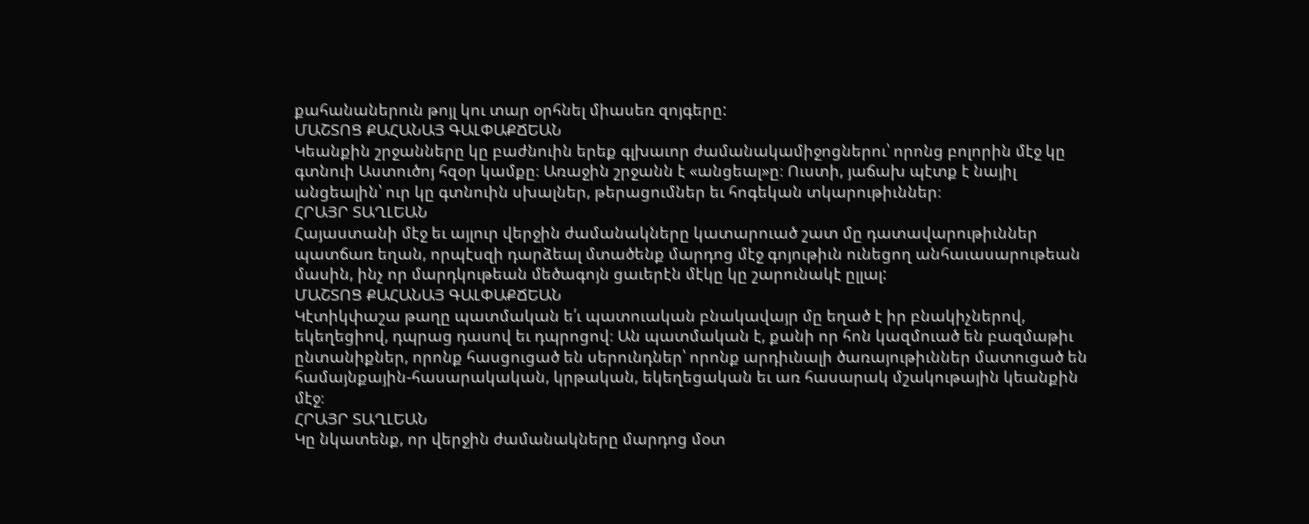քահանաներուն թոյլ կու տար օրհնել միասեռ զոյգերը:
ՄԱՇՏՈՑ ՔԱՀԱՆԱՅ ԳԱԼՓԱՔՃԵԱՆ
Կեանքին շրջանները կը բաժնուին երեք գլխաւոր ժամանակամիջոցներու՝ որոնց բոլորին մէջ կը գտնուի Աստուծոյ հզօր կամքը։ Առաջին շրջանն է «անցեալ»ը։ Ուստի, յաճախ պէտք է նայիլ անցեալին՝ ուր կը գտնուին սխալներ, թերացումներ եւ հոգեկան տկարութիւններ։
ՀՐԱՅՐ ՏԱՂԼԵԱՆ
Հայաստանի մէջ եւ այլուր վերջին ժամանակները կատարուած շատ մը դատավարութիւններ պատճառ եղան, որպէսզի դարձեալ մտածենք մարդոց մէջ գոյութիւն ունեցող անհաւասարութեան մասին, ինչ որ մարդկութեան մեծագոյն ցաւերէն մէկը կը շարունակէ ըլլալ:
ՄԱՇՏՈՑ ՔԱՀԱՆԱՅ ԳԱԼՓԱՔՃԵԱՆ
Կէտիկփաշա թաղը պատմական ե՛ւ պատուական բնակավայր մը եղած է իր բնակիչներով, եկեղեցիով, դպրաց դասով եւ դպրոցով։ Ան պատմական է, քանի որ հոն կազմուած են բազմաթիւ ընտանիքներ, որոնք հասցուցած են սերունդներ՝ որոնք արդիւնալի ծառայութիւններ մատուցած են համայնքային-հասարակական, կրթական, եկեղեցական եւ առ հասարակ մշակութային կեանքին մէջ։
ՀՐԱՅՐ ՏԱՂԼԵԱՆ
Կը նկատենք, որ վերջին ժամանակները մարդոց մօտ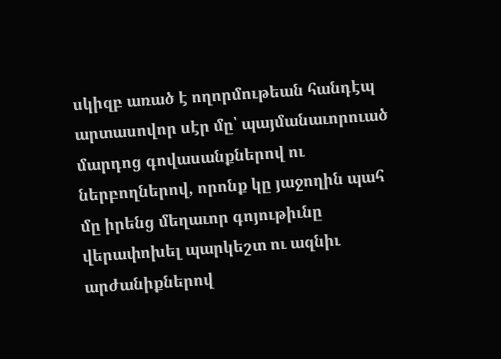սկիզբ առած է ողորմութեան հանդէպ արտասովոր սէր մը՝ պայմանաւորուած մարդոց գովասանքներով ու ներբողներով, որոնք կը յաջողին պահ մը իրենց մեղաւոր գոյութիւնը վերափոխել պարկեշտ ու ազնիւ արժանիքներով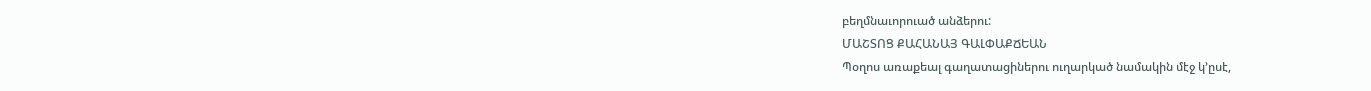բեղմնաւորուած անձերու:
ՄԱՇՏՈՑ ՔԱՀԱՆԱՅ ԳԱԼՓԱՔՃԵԱՆ
Պօղոս առաքեալ գաղատացիներու ուղարկած նամակին մէջ կ՚ըսէ,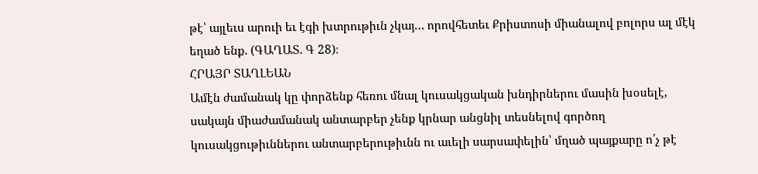թէ՝ այլեւս արուի եւ էգի խտրութիւն չկայ… որովհետեւ Քրիստոսի միանալով բոլորս ալ մէկ եղած ենք. (ԳԱՂԱՏ. Գ 28)։
ՀՐԱՅՐ ՏԱՂԼԵԱՆ
Ամէն ժամանակ կը փորձենք հեռու մնալ կուսակցական խնդիրներու մասին խօսելէ, սակայն միաժամանակ անտարբեր չենք կրնար անցնիլ տեսնելով գործող կուսակցութիւններու անտարբերութիւնն ու աւելի սարսափելին՝ մղած պայքարը ո՛չ թէ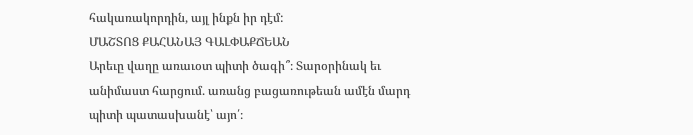հակառակորդին, այլ ինքն իր դէմ:
ՄԱՇՏՈՑ ՔԱՀԱՆԱՅ ԳԱԼՓԱՔՃԵԱՆ
Արեւը վաղը առաւօտ պիտի ծագի՞։ Տարօրինակ եւ անիմաստ հարցում. առանց բացառութեան ամէն մարդ պիտի պատասխանէ՝ այո՛։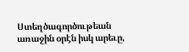Ստեղծագործութեան առաջին օրէն իսկ արեւը,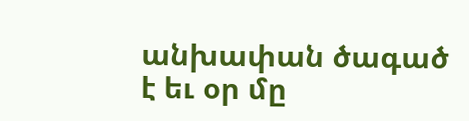անխափան ծագած է եւ օր մը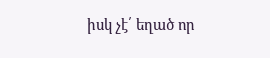իսկ չէ՛ եղած որ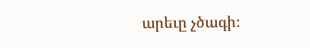արեւը չծագի։